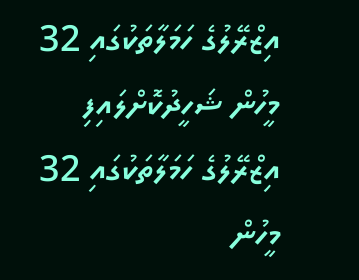އިޒްރޭލުގެ ހަމަލާތަކުގައި 32 މީހުން ޝަހީދުކޮށްލައިފި
އިޒްރޭލުގެ ހަމަލާތަކުގައި 32 މީހުން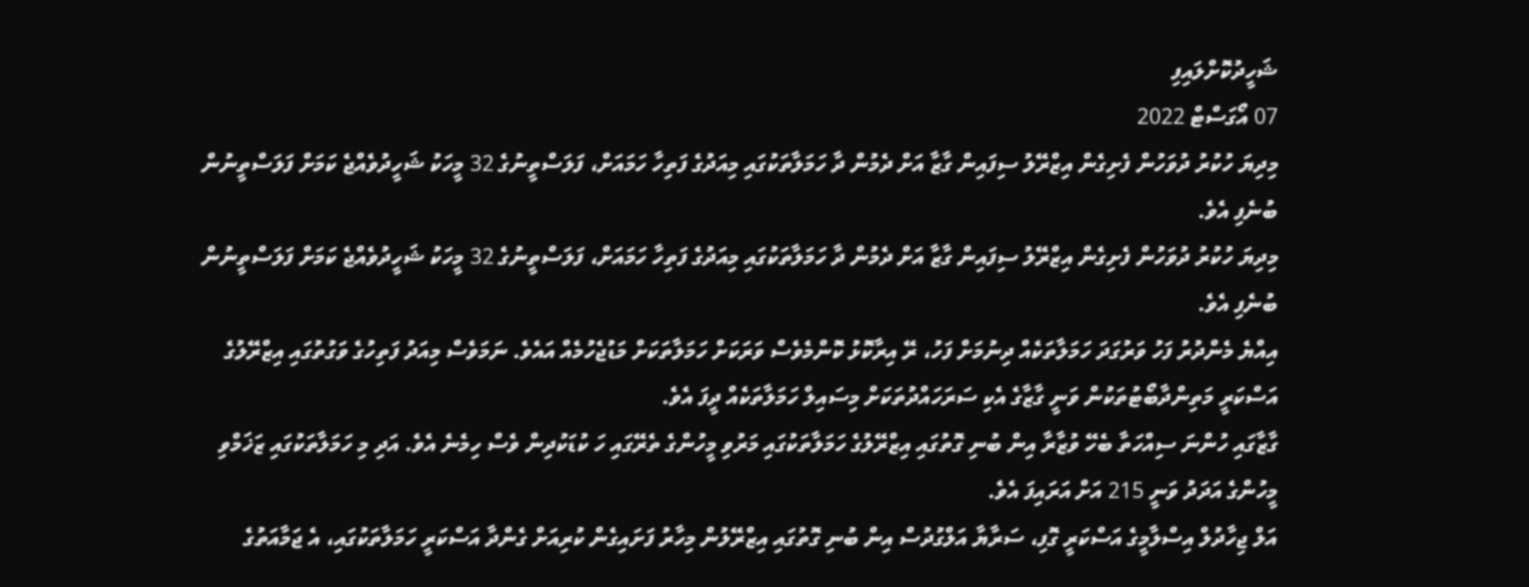ޝަހީދުކޮށްލައިފި
07 އޯގަސްޓް 2022
މިދިޔަ ހުކުރު ދުވަހުން ފެށިގެން އިޒްރޭލު ސިފައިން ގާޒާ އަށް ދެމުން ދާ ހަމަލާތަކުގައި މިއަދުގެ ފަތިހާ ހަމައަށް، ފަލަސްތީނުގެ 32 މީހަކު ޝަހީދުވެއްޖެ ކަމަށް ފަލަސްތީނުން ބުނެފި އެވެ.
މިދިޔަ ހުކުރު ދުވަހުން ފެށިގެން އިޒްރޭލު ސިފައިން ގާޒާ އަށް ދެމުން ދާ ހަމަލާތަކުގައި މިއަދުގެ ފަތިހާ ހަމައަށް، ފަލަސްތީނުގެ 32 މީހަކު ޝަހީދުވެއްޖެ ކަމަށް ފަލަސްތީނުން ބުނެފި އެވެ.
އިއްޔެ މެންދުރު ފަހު ވަރުގަދަ ހަމަލާތަކެއް ދިނުމަށް ފަހު، ރޭ އިރާކޮޅު ކޮންމެވެސް ވަރަކަށް ހަމަލާތަކަށް މަޑުޖެހުމެއް އައެވެ. ނަމަވެސް މިއަދު ފަތިހުގެ ވަގުތުގައި އިޒްރޭލުގެ އަސްކަރީ މަތިންދާބޯޓުތަކުން ވަނީ ގާޒާގެ އެކި ސަރަހައްދުތަކަށް މިސައިލް ހަމަލާތަކެއް ދީފަ އެވެ.
ގާޒާގައި ހުންނަ ސިއްހަތާ ބެހޭ ވުޒާރާ އިން ބުނި ގޮތުގައި އިޒްރޭލުގެ ހަމަލާތަކުގައި މަރުވި މީހުންގެ ތެރޭގައި ހަ ކުޑަކުދިން ވެސް ހިމެނެ އެވެ. އަދި މި ހަމަލާތަކުގައި ޒަޚަމްވި މީހުންގެ އަދަދު ވަނީ 215 އަށް އަރައިފަ އެވެ.
އަލް ޖިހާދުލް އިސްލާމީގެ އަސްކަރީ ގޮފި، ސަރާޔާ އަލްގުދުސް އިން ބުނި ގޮތުގައި އިޒްރޭލުން މިހާރު ފަށައިގެން ކުރިއަށް ގެންދާ އަސްކަރީ ހަމަލާތަކުގައި، އެ ޖަމާއަތުގެ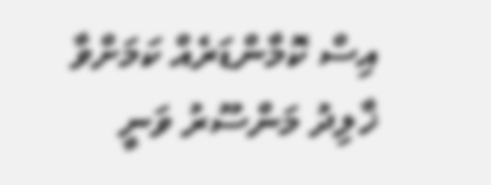އިސް ކޮމާންޑަރެއް ކަމަށްވާ ޚާލިދު މަންސޫރު ވަނީ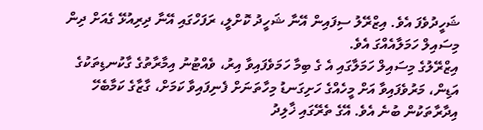ޝަހީދުވެފަ އެވެ. އިޒްރޭލު ސިފައިން އޭނާ ޝަހީދު ކޮށްލީ، ރަފަހްގައި އޭނާ ދިރިއުޅޭ ގެއަށް ދިން މިސައިލް ހަމަލާއެއްގަ އެވެ.
އިޒްރޭލުގެ މިސައިލް ހަމަލާގައި އެ ގެ ބިމާ ހަމަވެފައިވާ އިރު، ވެއްޓުނު އިމާރާތުގެ ގާކުނޑިތަކުގެ އަޑިން، މަރުވެފައިވާ އަށް މީހެއްގެ ހަށިގަނޑު މިހާތަނަށް ފެނިފައިވާ ކަމަށް، ގާޒާގެ ކަމާބެހޭ އިދާރާތަކުން ބުނެ އެވެ. އޭގެ ތެރޭގައި ޚާލިދު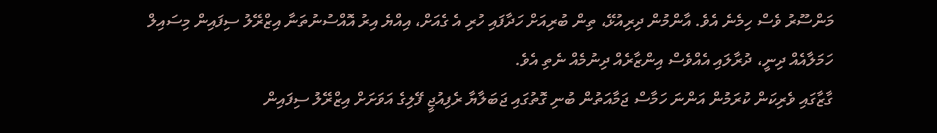މަންސޫރު ވެސް ހިމެނެ އެވެ. އާންމުން ދިރިއުޅޭ، ތިން ބުރިއަށް ހަދާފައި ހުރި އެ ގެއަށް، އިއްޔެ އިރު އޮއްސުނުތަނާ އިޒްރޭލު ސިފައިން މިސައިލް ހަމަލާއެއް ދިނީ، ދުރާލައި އެއްވެސް އިންޒާރެއް ދިނުމެއް ނެތި އެވެ.
ގާޒާގައި ވެރިކަން ކުރަމުން އަންނަ ހަމާސް ޖަމާއަތުން ބުނި ގޮތުގައި ޖަބަލާޔާ ރެފިއުޖީ ފޭލިގެ އަވަށަށް އިޒްރޭލު ސިފައިން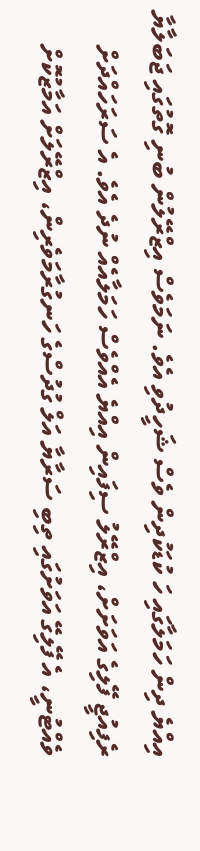އިއްޔެ ދިން ހަމަލާގައި ހަ ކުޑަކުދިން ވެސް ޝަހީދުވި އެވެ. ނަމަވެސް އިޒްރޭލުން ބުނި ގޮތުގައި ޖަބަލާޔާ ރެފިއުޖީ ފޭލިގެ އަވަށަށް، އިޒްރޭލު ސިފައިން އިއްޔެ އެއްވެސް ހަމަލާއެއް ނުދެ އެވެ. އެ ސަރަހައްދަށް ވެއްޓުނީ، އެ ފޭލިގޭ އަވަށުގައި ތިބި ސަރާޔާ އަލް ގުދުސްގެ ހަނގުރާމަވެރިން، އިޒްރޭލަށް އަމާޒުކޮށް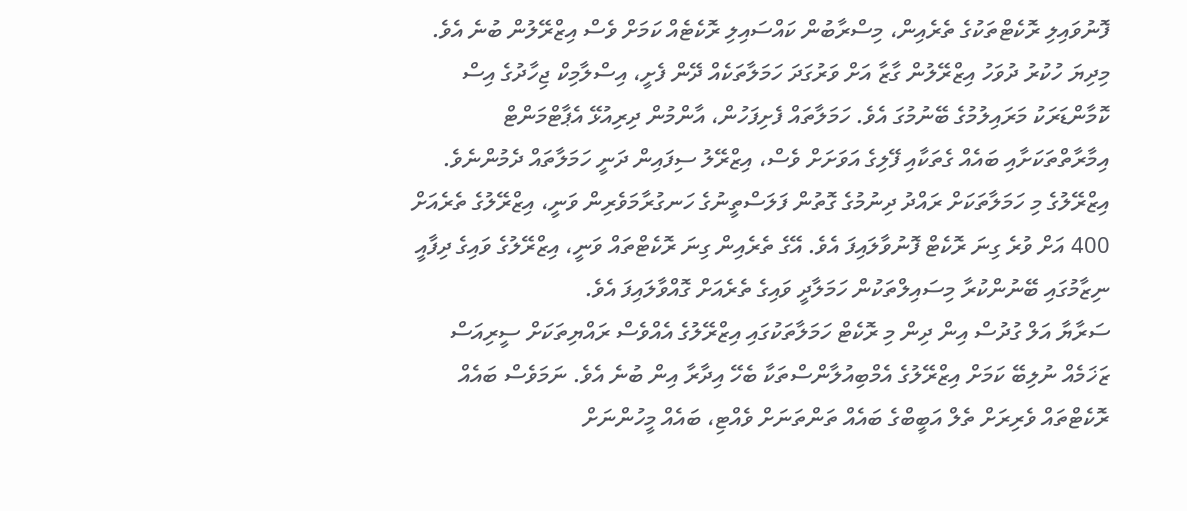ފޮނުވައިލި ރޮކެޓްތަކުގެ ތެރެއިން، މިސްރާބުން ކައްސައިލި ރޮކެޓެއް ކަމަށް ވެސް އިޒްރޭލުން ބުނެ އެވެ.
މިދިޔަ ހުކުރު ދުވަހު އިޒްރޭލުން ގާޒާ އަށް ވަރުގަދަ ހަމަލާތަކެއް ދޭން ފެށީ، އިސްލާމިކް ޖިހާދުގެ އިސް ކޮމާންޑަރަކު މަރައިލުމުގެ ބޭނުމުގަ އެވެ. ހަމަލާތައް ފެށިފަހުން، އާންމުން ދިރިއުޅޭ އެޕާޓްމަންޓް އިމާރާތްތަކަށާއި ބައެއް ގެތަކާއި ފޭލިގެ އަވަށަށް ވެސް، އިޒްރޭލު ސިފައިން ދަނީ ހަމަލާތައް ދެމުންނެވެ.
އިޒްރޭލުގެ މި ހަމަލާތަކަށް ރައްދު ދިނުމުގެ ގޮތުން ފަލަސްތީނުގެ ހަނގުރާމަވެރިން ވަނީ، އިޒްރޭލުގެ ތެރެއަށް 400 އަށް ވުރެ ގިނަ ރޮކެޓް ފޮނުވާލައިފަ އެވެ. އޭގެ ތެރެއިން ގިނަ ރޮކެޓްތައް ވަނީ، އިޒްރޭލުގެ ވައިގެ ދިފާއީ ނިޒާމުގައި ބޭނުންކުރާ މިސައިލްތަކުން ހަމަލާދީ ވައިގެ ތެރެއަށް ގޮއްވާލައިފަ އެވެ.
ސަރާޔާ އަލް ގުދުސް އިން ދިން މި ރޮކެޓް ހަމަލާތަކުގައި އިޒްރޭލުގެ އެއްވެސް ރައްޔިތަކަށް ސީރިއަސް ޒަޚަމެއް ނުލިބޭ ކަމަށް އިޒްރޭލުގެ އެމްބިއުލާންސްތަކާ ބެހޭ އިދާރާ އިން ބުނެ އެވެ. ނަމަވެސް ބައެއް ރޮކެޓްތައް ވެރިރަށް ތެލް އަބީބްގެ ބައެއް ތަންތަނަށް ވެއްޓި، ބައެއް މީހުންނަށް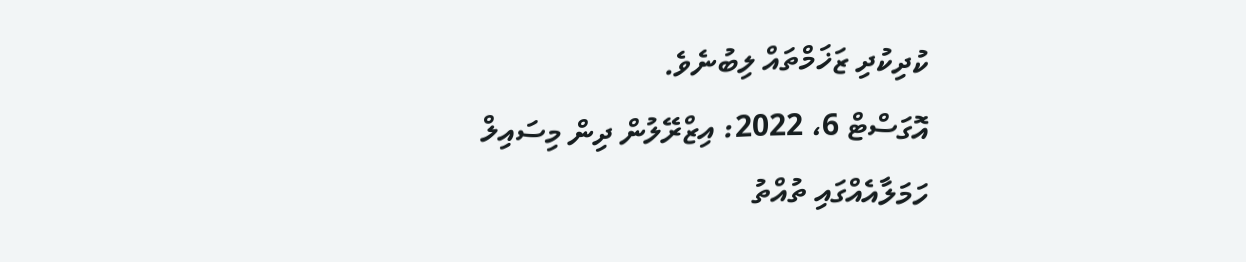ކުދިކުދި ޒަޚަމްތައް ލިބުނެވެ.
އޮގަސްޓް 6، 2022: އިޒްރޭލުން ދިން މިސައިލް ހަމަލާއެއްގައި ތުއްތު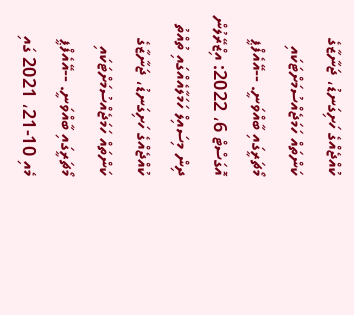ކުއްޖެއްގެ ހަށިގަނޑު، ޖަނާޒާގެ ކަންތައް ހަމަޖެއްސުމަށްޓަކައި މޯޗަރީގައި ބާއްވަނީ. --އޭއެފްޕީ
އޮގަސްޓް 6، 2022: އިޒްރޭލުން ދިން މިސައިލް ހަމަލާއެއްގައި ތުއްތު ކުއްޖެއްގެ ހަށިގަނޑު، ޖަނާޒާގެ ކަންތައް ހަމަޖެއްސުމަށްޓަކައި މޯޗަރީގައި ބާއްވަނީ. --އޭއެފްޕީ
މެއި 10-21، 2021 ގައި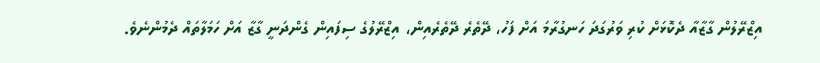އިޒްރޭލުން ގާޒާއާ ދެކޮޅަށް ކުރި ވަރުގަދަ ހަނގުރާމަ އަށް ފަހު، ދޭތެރެ ދޭތެރެއިން، އިޒްރޭލުގެ ސިފައިން ގެންދަނީ ގާޒާ އަށް ހަމަލާތައް ދެމުންނެވެ.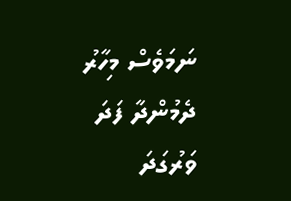ނަމަވެސް މިހާރު ދެމުންދާ ފަދަ ވަރުގަދަ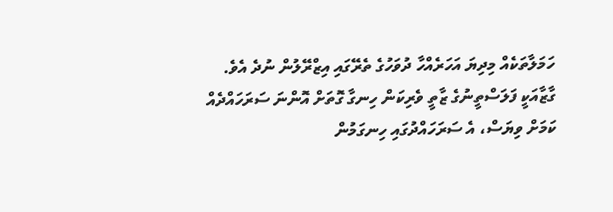ހަމަލާތަކެއް މިދިޔަ އަހަރެއްހާ ދުވަހުގެ ތެރޭގައި އިޒްރޭލުން ނުދެ އެވެ.
ގާޒާއަކީ ފަލަސްތީނުގެ ޒާތީ ވެރިކަން ހިނގާ ގޮތަށް އޮންނަ ސަރަހައްދެއް ކަމަށް ވިޔަސް، އެ ސަރަހައްދުގައި ހިނގަމުން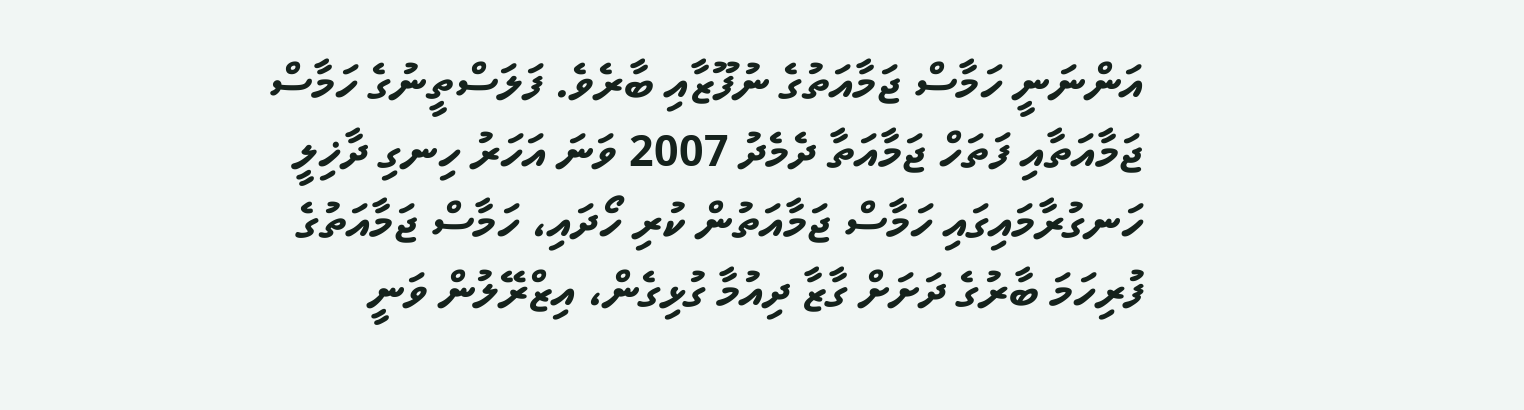އަންނަނީ ހަމާސް ޖަމާއަތުގެ ނުފޫޒާއި ބާރެވެ. ފަލަސްތީނުގެ ހަމާސް ޖަމާއަތާއި ފަތަހް ޖަމާއަތާ ދެމެދު 2007 ވަނަ އަހަރު ހިނގި ދާޚިލީ ހަނގުރާމައިގައި ހަމާސް ޖަމާއަތުން ކުރި ހޯދައި، ހަމާސް ޖަމާއަތުގެ ފުރިހަމަ ބާރުގެ ދަށަށް ގާޒާ ދިއުމާ ގުޅިގެން، އިޒްރޭލުން ވަނީ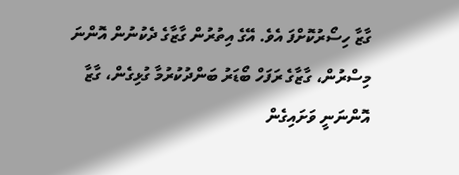ގާޒާ ހިސޯރުކޮށްފަ އެވެ. އޭގެ އިތުރުން ގާޒާގެ ދެކުނުން އޮންނަ މިސްރުން، ގާޒާގެ ރަފަހް ބޯޑަރު ބަންދުކުރުމާ ގުޅިގެން، ގާޒާ އޮންނަނީ ވަށައިގެން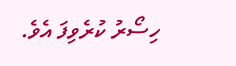ހިސޯރު ކުރެވިފަ އެވެ.